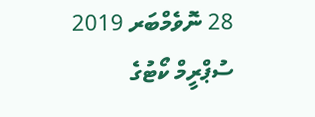28 ނޮވެމްބަރ 2019
ސުޕްރީމް ކޯޓުގެ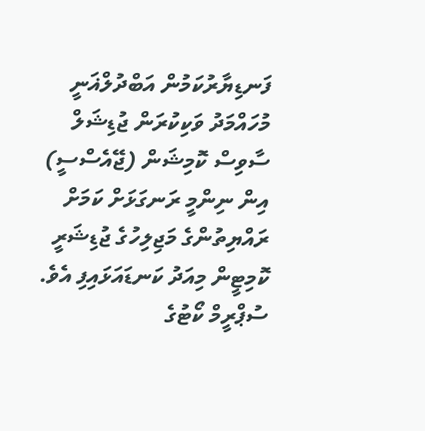ފަނޑިޔާރުކަމުން އަބްދުލްޣަނީ މުހައްމަދު ވަކިކުރަން ޖުޑިޝަލް ސާވިސް ކޮމިޝަން (ޖޭއެސްސީ) އިން ނިންމީ ރަނގަޅަށް ކަމަށް ރައްޔިތުންގެ މަޖިލިހުގެ ޖުޑިޝަރީ ކޮމިޓީން މިއަދު ކަނޑައަޅައިފި އެވެ.
ސުޕްރީމް ކޯޓުގެ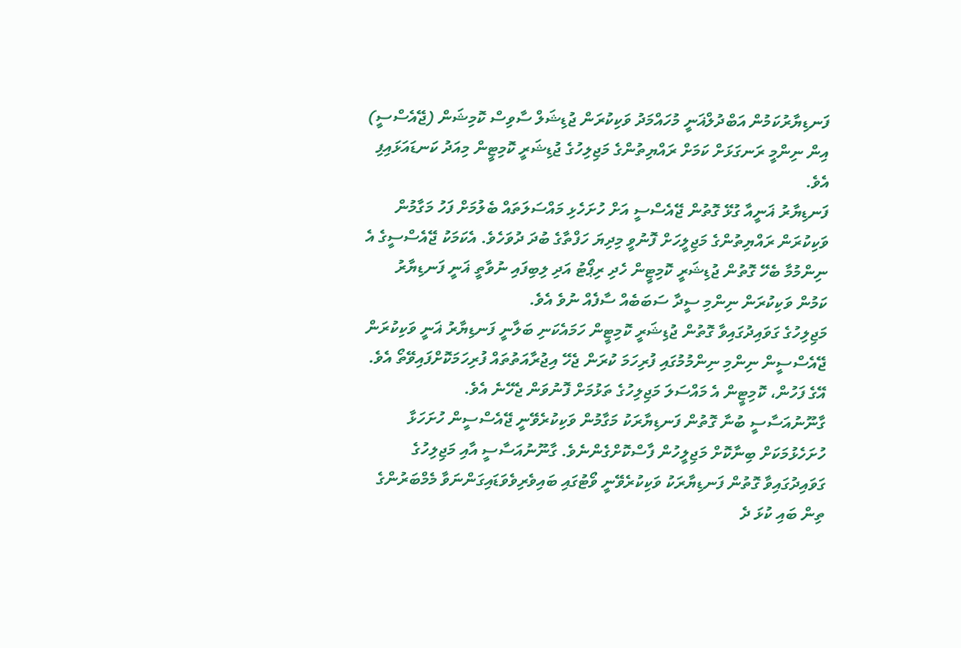ފަނޑިޔާރުކަމުން އަބްދުލްޣަނީ މުހައްމަދު ވަކިކުރަން ޖުޑިޝަލް ސާވިސް ކޮމިޝަން (ޖޭއެސްސީ) އިން ނިންމީ ރަނގަޅަށް ކަމަށް ރައްޔިތުންގެ މަޖިލިހުގެ ޖުޑިޝަރީ ކޮމިޓީން މިއަދު ކަނޑައަޅައިފި އެވެ.
ފަނޑިޔާރު ޣަނީއާ ގުޅޭ ގޮތުން ޖޭއެސްސީ އަށް ހުށަހެޅި މައްސަލަތައް ބެލުމަށް ފަހު މަގާމުން ވަކިކުރަން ރައްޔިތުންގެ މަޖިލީހަށް ފޮނުވީ މިދިޔަ ހަފްތާގެ ބުދަ ދުވަހެވެ. އެކަމަކު ޖޭއެސްސީގެ އެ ނިންމުމާ ބެހޭ ގޮތުން ޖުޑިޝަރީ ކޮމިޓީން ހެދި ރިޕޯޓު އަދި ލިބިފައި ނުވާތީ ޣަނީ ފަނޑިޔާރު ކަމުން ވަކިކުރަން ނިންމި ސީދާ ސަބަބެއް ސާފެއް ނުވެ އެވެ.
މަޖިލިހުގެ ގަވައިދުގައިވާ ގޮތުން ޖުޑިޝަރީ ކޮމިޓީން ހަމައެކަނި ބަލާނީ ފަނޑިޔާރު ޣަނީ ވަކިކުރަން ޖޭއެސްސީން ނިންމި ނިންމުމުގައި ފުރިހަމަ ކުރަން ޖެހޭ އިޖުރާއަތުތައް ފުރިހަމަކޮށްފައިވޭތޯ އެވެ. އޭގެ ފަހުން، ކޮމިޓީން އެ މައްސަލަ މަޖިލިހުގެ ތަޅުމަށް ފޮނުވަން ޖެހޭނެ އެވެ.
ގާނޫނުއަސާސީ ބުނާ ގޮތުން ފަނޑިޔާރަކު މަގާމުން ވަކިކުރެވޭނީ ޖޭއެސްސީން ހުށަހަޅާ ހުށަހެޅުމަކަށް ބިނާކޮށް މަޖިލީހުން ފާސްކޮށްގެންނެވެ. ގާނޫނުއަސާސީ އާއި މަޖިލިހުގެ ގަވައިދުގައިވާ ގޮތުން ފަނޑިޔާރަކު ވަކިކުރެވޭނީ ވޯޓުގައި ބައިވެރިވެވަޑައިގަންނަވާ މެމްބަރުންގެ ތިން ބައި ކުޅަ ދެ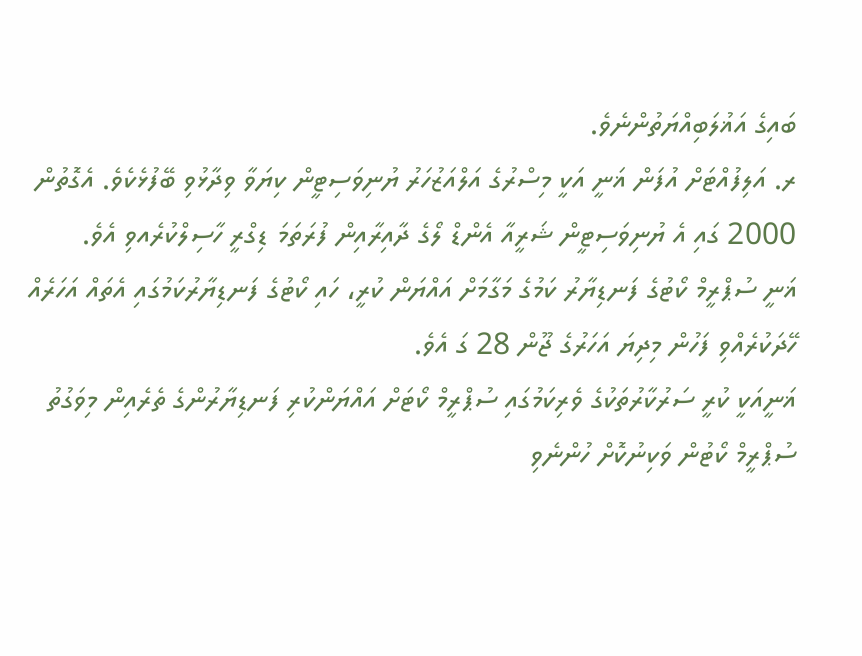ބައިގެ އަޣުލަބިއްޔަތުންނެވެ.
ރ. އަލިފުއްޓަށް އުފަން ޣަނީ އަކީ މިސްރުގެ އަލްއަޒުހަރު ޔުނިވަސިޓީން ކިޔަވާ ވިދާޅުވި ބޭފުޅެކެވެ. އެގޮތުން 2000 ގައި އެ ޔުނިވަސިޓީން ޝަރީއާ އެންޑް ލޯގެ ދާއިރާއިން ފުރަތަމަ ޑިގްރީ ހާސިލްކުރެއވި އެވެ.
ޣަނީ ސުޕްރީމް ކޯޓުގެ ފަނޑިޔާރު ކަމުގެ މަގާމަށް އައްޔަން ކުރީ، ހައި ކޯޓުގެ ފަނޑިޔާރުކަމުގައި އެތައް އަހަރެއް ހޭދަކުރެއްވި ފަހުން މިދިޔަ އަހަރުގެ ޖޫން 28 ގަ އެވެ.
ޣަނީއަކީ ކުރީ ސަރުކާރުތަކުގެ ވެރިކަމުގައި ސުޕްރީމް ކޯޓަށް އައްޔަންކުރި ފަނޑިޔާރުންގެ ތެރެއިން މިވަގުތު ސުޕްރީމް ކޯޓުން ވަކިނުކޮށް ހުންނެވި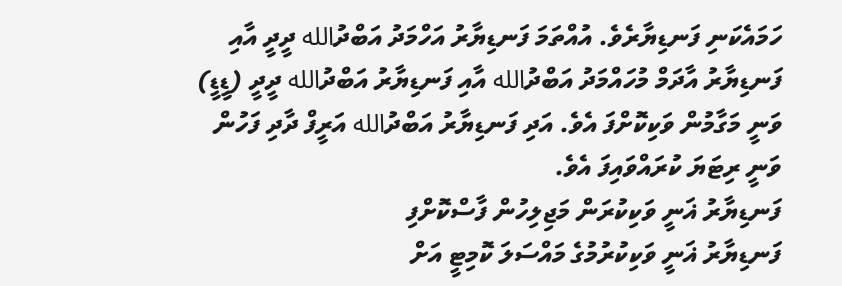ހަމައެކަނި ފަނޑިޔާރެވެ. އުއްތަމަ ފަނޑިޔާރު އަހްމަދު އަބްދުالله ދީދީ އާއި ފަނޑިޔާރު އާދަމް މުހައްމަދު އަބްދުالله އާއި ފަނޑިޔާރު އަބްދުالله ދީދީ (ޑީޑީ) ވަނީ މަގާމުން ވަކިކޮށްފަ އެވެ. އަދި ފަނޑިޔާރު އަބްދުالله އަރީފް ދާދި ފަހުން ވަނީ ރިޓަޔަ ކުރައްވައިފަ އެވެ.
ފަނޑިޔާރު ޣަނީ ވަކިކުރަން މަޖިލިހުން ފާސްކޮށްފި
ފަނޑިޔާރު ޣަނީ ވަކިކުރުމުގެ މައްސަލަ ކޮމިޓީ އަށް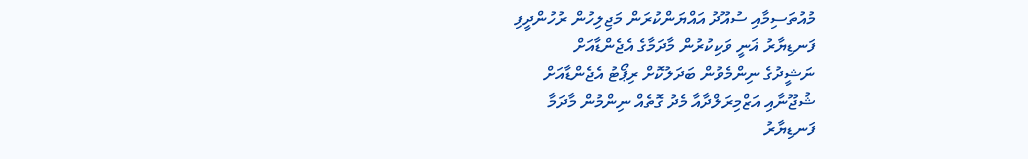މުއުތަސިމާއި ސުއޫދު އައްޔަންކުރަން މަޖިލިހުން ރުހުންދީފި
ފަނޑިޔާރު ޣަނީ ވަކިކުރުން މާދަމާގެ އެޖެންޑާއަށް
ނަޝީދުގެ ނިންމެވުން ބަދަލުކޮށް ރިޕޯޓު އެޖެންޑާއަށް
ޝުޖޫނާއި އަޒްމިރަލްދާއާ މެދު ގޮތެއް ނިންމުން މާދަމާ
ފަނޑިޔާރު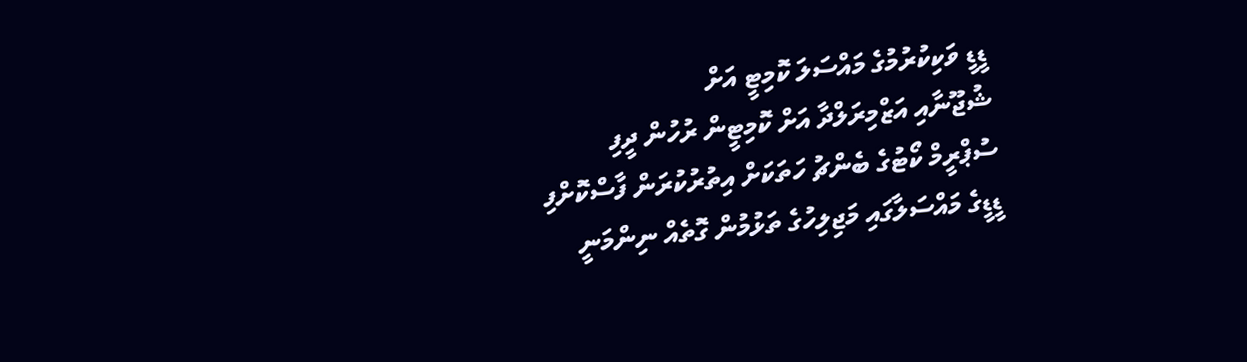ޑީޑީ ވަކިކުރުމުގެ މައްސަލަ ކޮމިޓީ އަށް
ޝުޖޫނާއި އަޒްމިރަލްދާ އަށް ކޮމިޓީން ރުހުން ދީފި
ސުޕްރީމް ކޯޓުގެ ބެންޗު ހަތަކަށް އިތުރުކުރަން ފާސްކޮށްފި
ޑީޑީގެ މައްސަލާގައި މަޖިލިހުގެ ތަޅުމުން ގޮތެއް ނިންމަނީ